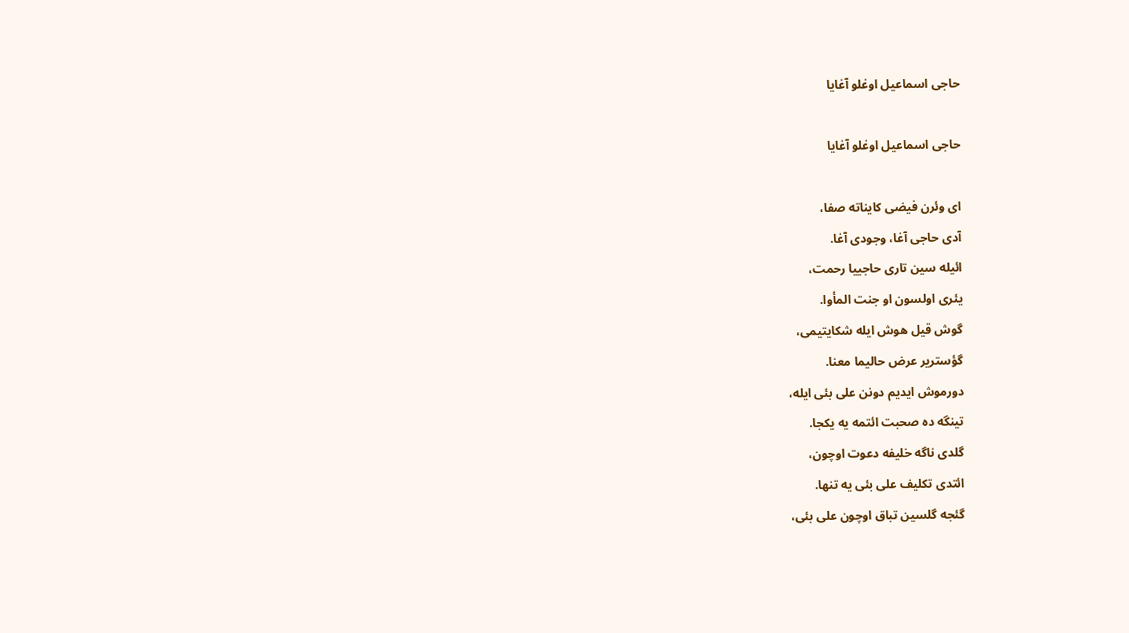حاجی اسماعیل اوغلو آغایا

حاجی اسماعیل اوغلو آغایا

ای وئرن فیضی کایناته صفا،
آدی حاجی آغا، وجودی آغا.
ائیله سین تاری حاجییا رحمت،
یئری اولسون او جنت المأوا.
گوش قیل هوش ایله شکایتیمی،
گؤستریر عرض حالیما معنا.
دورموش ایدیم دونن علی بئی ایله،
تینگه ده صحبت ائتمه یه یکجا.
گلدی ناگه خلیفه دعوت اوچون،
ائتدی تکلیف علی بئی یه تنها.
گئجه گلسین تباق اوچون علی بئی،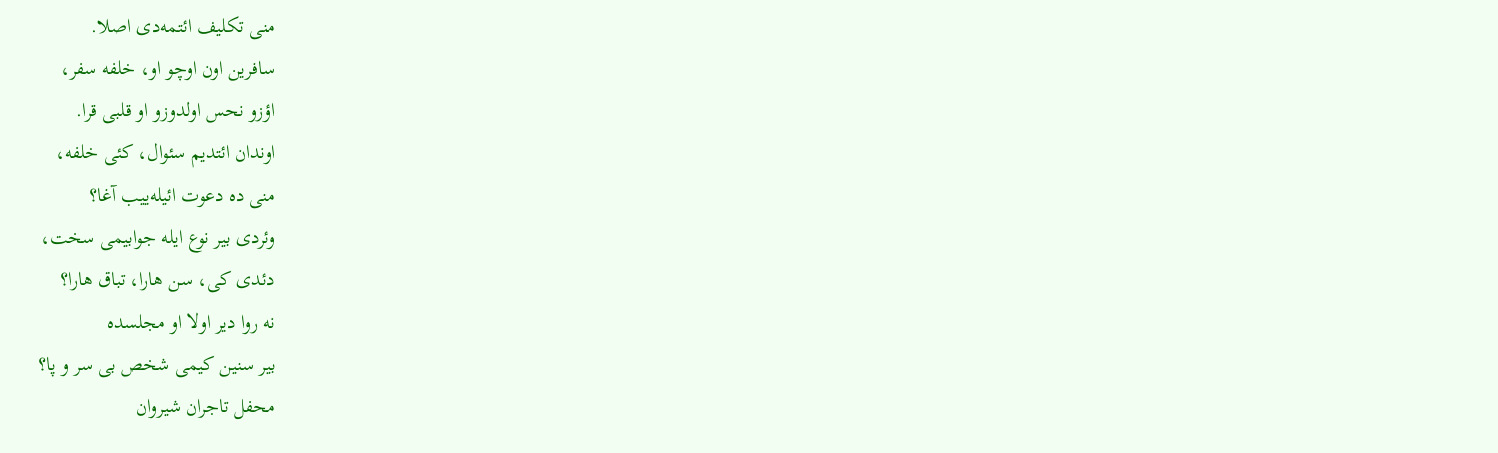منی تکلیف ائتمه‌دی اصلا.
سافرین اون اوچو او، خلفه سفر،
اؤزو نحس اولدوزو او قلبی قرا.
اوندان ائتدیم سئوال، کئی خلفه،
منی ده دعوت ائیله‌ییب آغا؟
وئردی بیر نوع ایله جوابیمی سخت،
دئدی کی، سن هارا، تباق هارا؟
نه روا دیر اولا او مجلسده
بیر سنین کیمی شخص بی سر و پا؟
محفل تاجران شیروان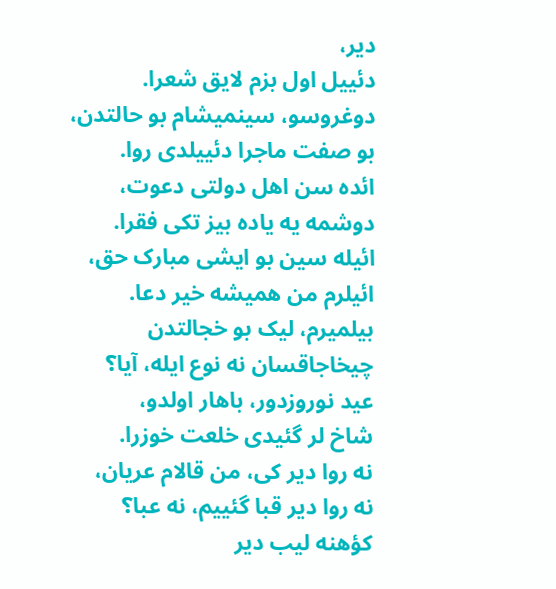دیر،
دئییل اول بزم لایق شعرا.
دوغروسو، سینمیشام بو حالتدن،
بو صفت ماجرا دئییلدی روا.
ائده سن اهل دولتی دعوت،
دوشمه یه یاده بیز تکی فقرا.
ائیله سین بو ایشی مبارک حق،
ائیلرم من همیشه خیر دعا.
بیلمیرم، لیک بو خجالتدن
چیخاجاقسان نه نوع ایله، آیا؟
عید نوروزدور، باهار اولدو،
شاخ لر گئیدی خلعت خوزرا.
نه روا دیر کی، من قالام عریان،
نه روا دیر قبا گئییم، نه عبا؟
کؤهنه لیب دیر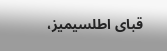قبای اطلسیمیز،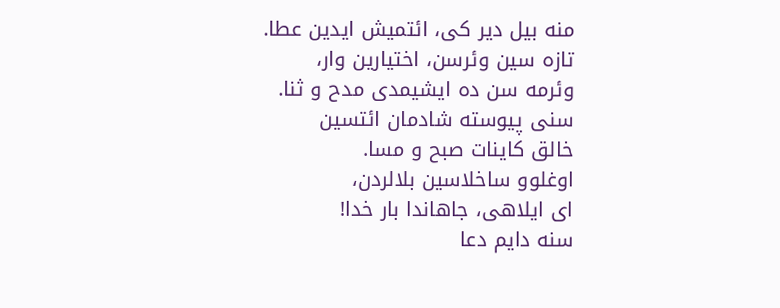منه بیل دیر کی، ائتمیش ایدین عطا.
تازه سین وئرسن، اختیارین وار،
وئرمه سن ده ایشیمدی مدح و ثنا.
سنی پیوسته شادمان ائتسین
خالق کاینات صبح و مسا.
اوغلوو ساخلاسین بلالردن،
ای ایلاهی، جاهاندا بار خدا!
سنه دایم دعا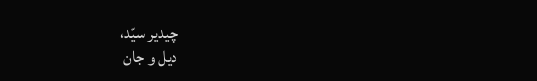چیدیر سیّد،
دیل و جان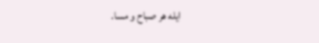ایله هر صباح و مسا.